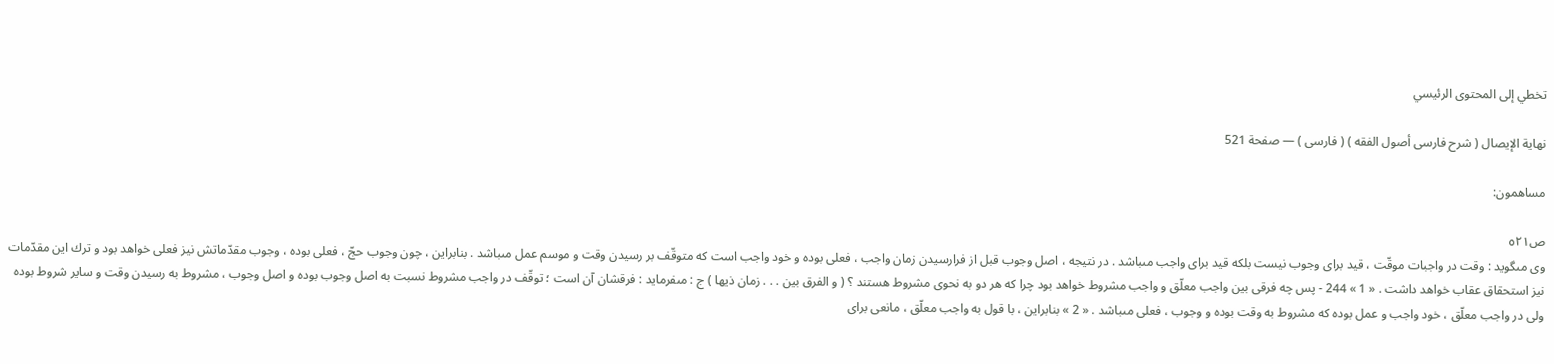تخطي إلى المحتوى الرئيسي

نهاية الإيصال ( شرح فارسى أصول الفقه ) ( فارسى ) — صفحة 521

مساهمون:

ص٥٢١
وى مىگويد : وقت در واجبات موقّت ، قيد براى وجوب نيست بلكه قيد براى واجب مىباشد . در نتيجه ، اصل وجوب قبل از فرارسيدن زمان واجب ، فعلى بوده و خود واجب است كه متوقّف بر رسيدن وقت و موسم عمل مىباشد . بنابراين ، چون وجوب حجّ ، فعلى بوده ، وجوب مقدّماتش نيز فعلى خواهد بود و ترك اين مقدّمات نيز استحقاق عقاب خواهد داشت . « 1 » 244 - پس چه فرقى بين واجب معلّق و واجب مشروط خواهد بود چرا كه هر دو به نحوى مشروط هستند ؟ ( و الفرق بين . . . زمان ذيها ) ج : مىفرمايد : فرقشان آن است ؛ توقّف در واجب مشروط نسبت به اصل وجوب بوده و اصل وجوب ، مشروط به رسيدن وقت و ساير شروط بوده ولى در واجب معلّق ، خود واجب و عمل بوده كه مشروط به وقت بوده و وجوب ، فعلى مىباشد . « 2 » بنابراين ، با قول به واجب معلّق ، مانعى براى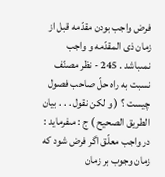فرض واجب بودن مقدّمه قبل از زمان ذى المقدّمه و واجب نمىباشد . 245 - نظر مصنّف نسبت به راه حلّ صاحب فصول چيست ؟ ( و لكن نقول . . . بيان الطريق الصحيح ) ج : مىفرمايد : در واجب معلّق اگر فرض شود كه زمان وجوب بر زمان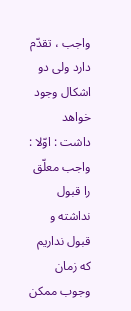واجب ، تقدّم دارد ولى دو اشكال وجود خواهد داشت : اوّلا : واجب معلّق را قبول نداشته و قبول نداريم كه زمان وجوب ممكن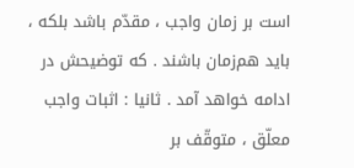است بر زمان واجب ، مقدّم باشد بلكه ، بايد هم‌زمان باشند . كه توضيحش در ادامه خواهد آمد . ثانيا : اثبات واجب معلّق ، متوقّف بر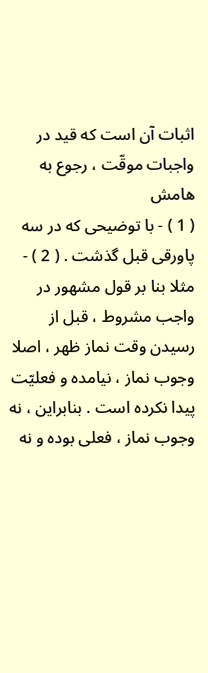اثبات آن است كه قيد در واجبات موقّت ، رجوع به
هامش
( 1 ) - با توضيحى كه در سه پاورقى قبل گذشت . ( 2 ) - مثلا بنا بر قول مشهور در واجب مشروط ، قبل از رسيدن وقت نماز ظهر ، اصلا وجوب نماز ، نيامده و فعليّت پيدا نكرده است . بنابراين ، نه وجوب نماز ، فعلى بوده و نه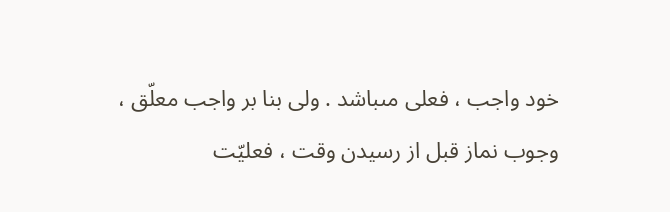خود واجب ، فعلى مىباشد . ولى بنا بر واجب معلّق ، وجوب نماز قبل از رسيدن وقت ، فعليّت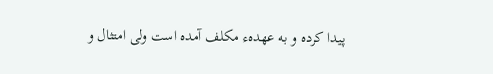پيدا كرده و به عهدهء مكلف آمده است ولى امتثال و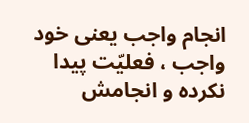انجام واجب يعنى خود واجب ، فعليّت پيدا نكرده و انجامش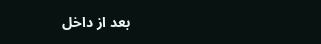بعد از داخل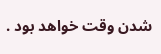شدن وقت خواهد بود .